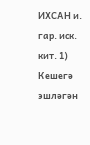ИХСАН и. гар. иск. кит. 1) Кешегә эшләгән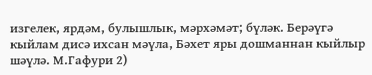изгелек, ярдәм, булышлык, мәрхәмәт; бүләк. Берәүгә кыйлам дисә ихсан мәүла, Бәхет яры дошманнан кыйлыр шәүлә. М.Гафури 2)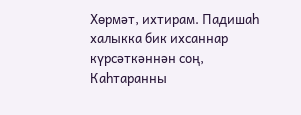Хөрмәт, ихтирам. Падишаһ халыкка бик ихсаннар күрсәткәннән соң, Каһтаранны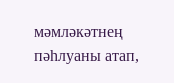мәмләкәтнең пәһлуаны атап,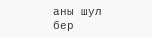аны шул бер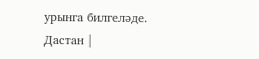урынга билгеләде. Дастан |